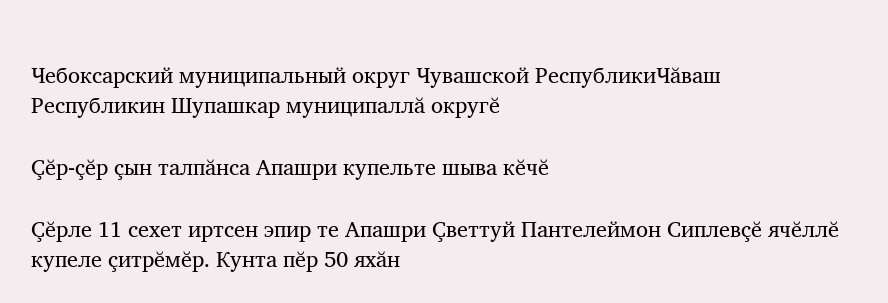Чебоксарский муниципальный округ Чувашской РеспубликиЧăваш Республикин Шупашкар муниципаллă округĕ

Çĕр-çĕр çын талпăнса Апашри купельте шыва кĕчĕ

Çĕрле 11 сехет иртсен эпир те Апашри Çветтуй Пантелеймон Сиплевçĕ ячĕллĕ купеле çитрĕмĕр. Кунта пĕр 50 яхăн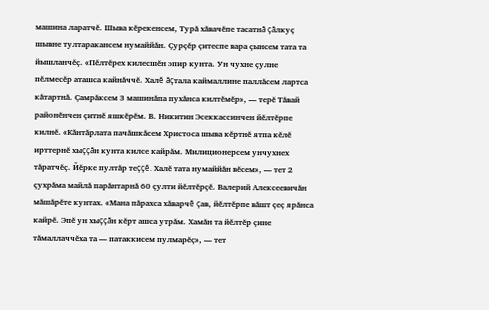машина ларатчĕ. Шыва кĕрекенсем, Турă хăвачĕпе тасатнă çăлкуç шывне тултаракансем нумаййăн. Çурçĕр çитеспе вара çынсем тата та йышланчĕç. «Пĕлтĕрех килесшĕн эпир кунта. Ун чухне çулне пĕлмесĕр аташса кайнăччĕ. Халĕ ăçтала каймаллине паллăсем лартса кăтартнă. Çамрăксем 3 машинăпа пухăнса килтĕмĕр», ― терĕ Тăвай районĕнчен çитнĕ яшкĕрĕм. В. Никитин Эсеккассинчен йĕлтĕрпе килнĕ. «Кăнтăрлата пачăшкăсем Христоса шыва кĕртнĕ ятпа кĕлĕ ирттернĕ хыççăн кунта килсе кайрăм. Милиционерсем унчухнех тăратчĕç. Йĕрке пултăр теççĕ. Халĕ тата нумаййăн вĕсем», ― тет 2 çухрăма майлă парăнтарнă 60 çулти йĕлтĕрçĕ. Валерий Алексеевичăн мăшăрĕте кунтах. «Мана пăрахса хăварчĕ çав, йĕлтĕрпе вăшт çеç ярăнса кайрĕ. Эпĕ ун хыççăн кĕрт ашса утрăм. Хамăн та йĕлтĕр çине тăмаллаччĕха та ― патаккисем пулмарĕç», ― тет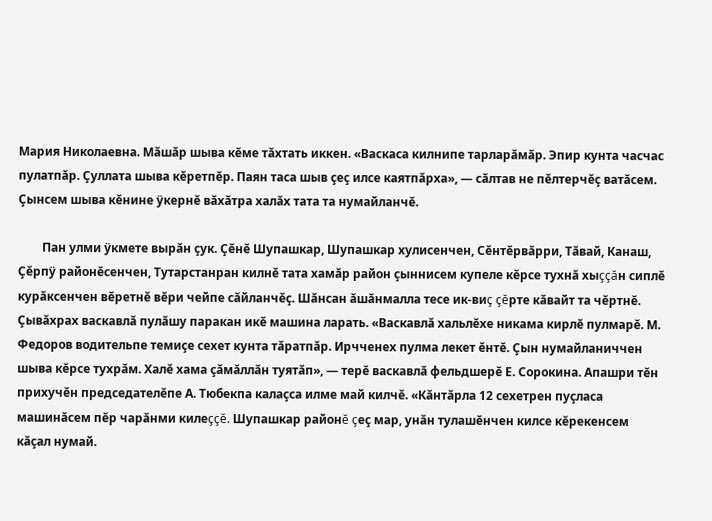Мария Николаевна. Мăшăр шыва кĕме тăхтать иккен. «Васкаса килнипе тарларăмăр. Эпир кунта часчас пулатпăр. Çуллата шыва кĕретпĕр. Паян таса шыв çеç илсе каятпăрха», ― сăлтав не пĕлтерчĕç ватăсем. Çынсем шыва кĕнине ÿкернĕ вăхăтра халăх тата та нумайланчĕ.

        Пан улми ÿкмете вырăн çук. Çĕнĕ Шупашкар, Шупашкар хулисенчен, Сĕнтĕрвăрри, Тăвай, Канаш, Çĕрпÿ районĕсенчен, Тутарстанран килнĕ тата хамăр район çыннисем купеле кĕрсе тухнă хыççăн сиплĕ курăксенчен вĕретнĕ вĕри чейпе сăйланчĕç. Шăнсан ăшăнмалла тесе ик-виç çĕрте кăвайт та чĕртнĕ. Çывăхрах васкавлă пулăшу паракан икĕ машина ларать. «Васкавлă хальлĕхе никама кирлĕ пулмарĕ. М. Федоров водительпе темиçе сехет кунта тăратпăр. Ирчченех пулма лекет ĕнтĕ. Çын нумайланиччен шыва кĕрсе тухрăм. Халĕ хама çăмăллăн туятăп», ― терĕ васкавлă фельдшерĕ Е. Сорокина. Апашри тĕн прихучĕн председателĕпе А. Тюбекпа калаçса илме май килчĕ. «Кăнтăрла 12 сехетрен пуçласа машинăсем пĕр чарăнми килеççĕ. Шупашкар районĕ çеç мар, унăн тулашĕнчен килсе кĕрекенсем кăçал нумай.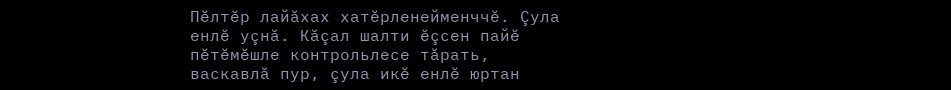Пĕлтĕр лайăхах хатĕрленейменччĕ. Çула енлĕ уçнă. Кăçал шалти ĕçсен пайĕ пĕтĕмĕшле контрольлесе тăрать, васкавлă пур, çула икĕ енлĕ юртан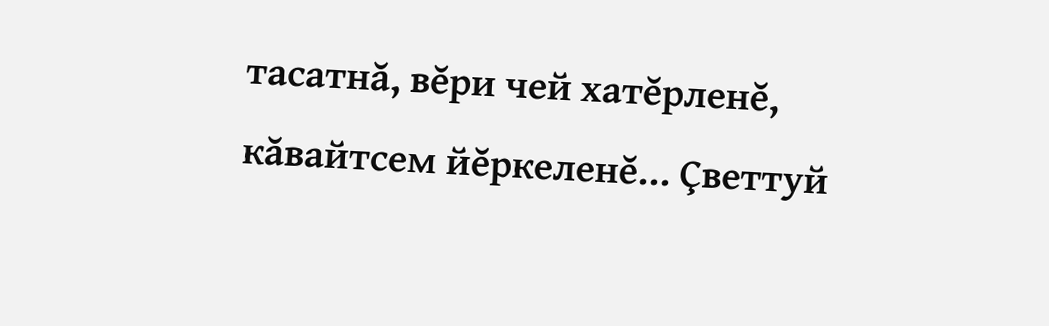тасатнă, вĕри чей хатĕрленĕ, кăвайтсем йĕркеленĕ... Çветтуй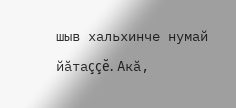шыв хальхинче нумай йăтаççĕ. Акă,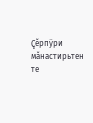Çĕрпÿри мăнастирьтен те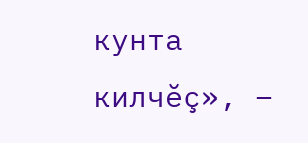кунта килчĕç», –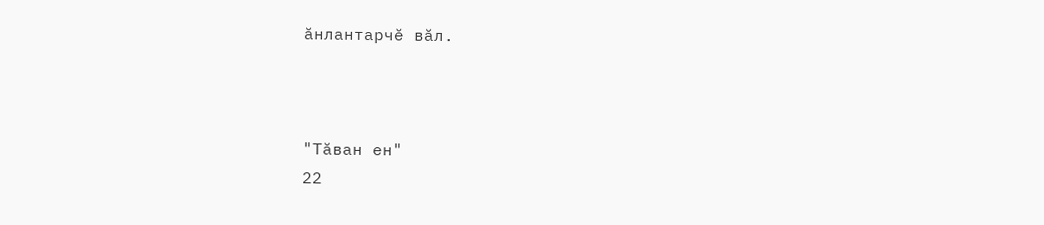ăнлантарчĕ вăл.



"Тăван ен"
22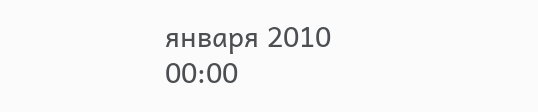января 2010
00:00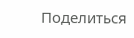Поделиться